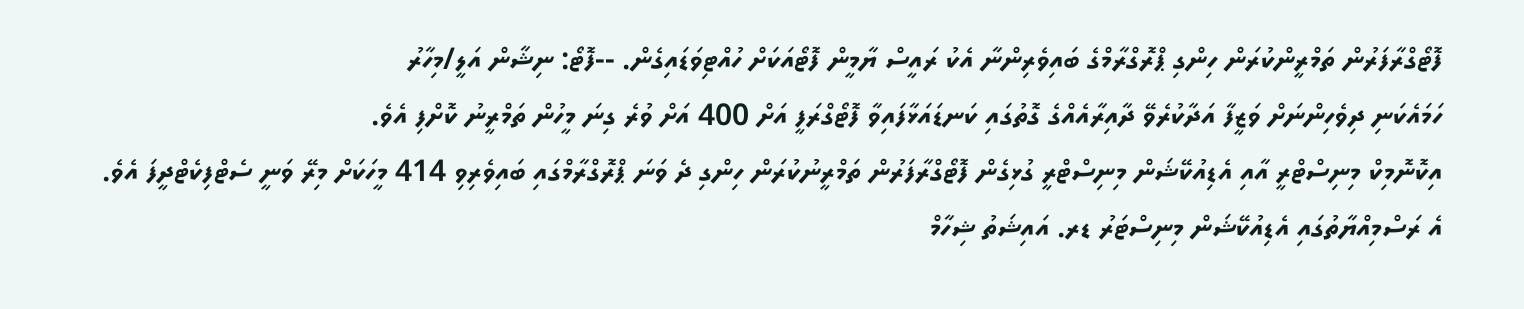ފޮޓޯގްރާފަރުން ތަމްރީންކުރަން ހިންގި ޕްރޮގްރާމްގެ ބައިވެރިންނާ އެކު ރައީސް ޔާމީން ފޮޓޯއަކަށް ހުއްޓިވަޑައިގެން. --ފޮޓޯ: ނިޝާން އަލީ/މިހާރު
ހަމައެކަނި ދިވެހިންނަށް ވަޒީފާ އަދާކުރެވޭ ދާއިރާއެއްގެ ގޮތުގައި ކަނޑައަޅާފައިވާ ފޮޓޯގްރަފީ އަށް 400 އަށް ވުރެ ގިނަ މީހުން ތަމްރީނު ކޮށްފި އެވެ.
އިކޮނޮމިކް މިނިސްޓްރީ އާއި އެޑިއުކޭޝަން މިނިސްޓްރީ ގުޅިގެން ފޮޓޯގްރާފަރުން ތަމްރީނުކުރަން ހިންގި ދެ ވަނަ ޕްރޮގްރާމްގައި ބައިވެރިވި 414 މީހަކަށް މިރޭ ވަނީ ސެޓްފިކެޓްދީފަ އެވެ.
އެ ރަސްމިއްޔާތުގައި އެޑިއުކޭޝަން މިނިސްޓަރު ޑރ. އައިޝަތު ޝިހާމް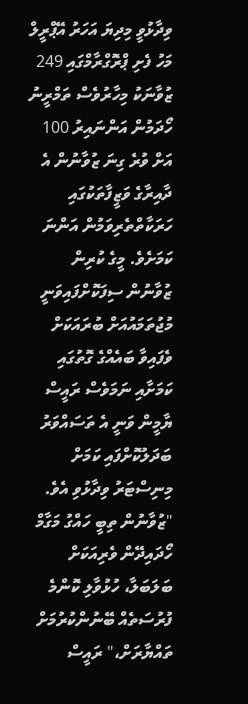ވިދާޅުވީ މިދިޔަ އަހަރު އޭޕްރީލް މަހު ފެށި ޕްރޮގްރާމްގައި 249 ޒުވާނަކު މިހާރުވެސް ތަމްރީނު ހޯދަމުން އަންނައިރު 100 އަށް ވުރެ ގިނަ ޒުވާނުން އެ ދާއިރާގެ ވަޒީފާތަކުގައި ހަރަކާތްތެރިވަމުން އަންނަ ކަމަށެވެ. މީގެ ކުރިން ޒުވާނުން ސިފަކޮށްފައިވަނީ މުޖުތަމައުއަށް ބުރައަކަށް ވެފައިވާ ބައެއްގެ ގޮތުގައި ކަމަށާއި ނަމަވެސް ރައީސް ޔާމީން ވަނީ އެ ތަސައްވަރު ބަދަލުކޮށްފައި ކަމަށް މިނިސްޓަރު ވިދާޅުވި އެވެ.
"ޒުވާނުން ތިބީ ހައްގު މަގާމް ހޯދައިދޭން ވެރިއަކަށް ބަލަބަލާ، ހުޅުވާލި ކޮންމެ ފުރުސަތެއް ބޭނުންކުރުމަށް ތައްޔާރަށް،" ރައީސް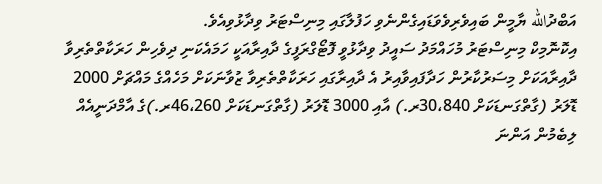އަބްދުالله ޔާމީން ބައިވެރިވެވަޑައިގެންނެވި ހަފުލާގައި މިނިސްޓަރު ވިދާޅުވިއެވެ.
އިކޮނޮމިކް މިނިސްޓަރު މުހައްމަދު ސައީދު ވިދާޅުވީ ފޮޓޯގްރަފީގެ ދާއިރާއަކީ ހަމައެކަނި ދިވެހިން ހަރަކާތްތެރިވާ ދާއިރާއަކަށް މިސަރުކާރުން ހަދާފައިވާއިރު އެ ދާއިރާގައި ހަރަކާތްތެރިވާ ޒުވާނަކަށް މަހެއްގެ މައްޗަށް 2000 ޑޮލަރު (ގާތްގަނޑަކަށް 30،840ރ.) އާއި 3000 ޑޮލަރު (ގާތްގަނޑަކަށް 46،260ރ.)ގެ އާމްދަނީއެއް ލިބެމުން އަންނަ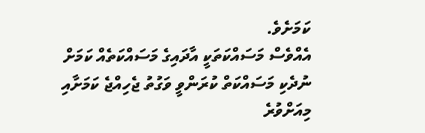ކަމަށެވެ.
އެއްވެސް މަސައްކަތަކީ އާދައިގެ މަސައްކަތެއް ކަމަށް ނުދެކި މަސައްކަތް ކުރަންވީ ވަގުތު ޖެހިއްޖެ ކަމަށާއި މިއަށްވުރެ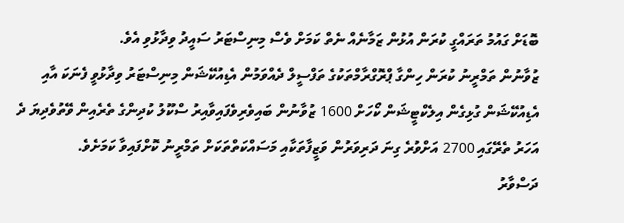ބޮޑަށް ގައުމު ތަރައްގީ ކުރަން އުޅުން ޒަމާނެއް ނެތް ކަމަށް ވެސް މިނިސްޓަރު ސައީދު ވިދާޅުވި އެވެ.
ޒުވާނުން ތަމްރީނު ކުރަން ހިންގާ ޕްރޮގްރާމްތަކުގެ ތަފްސީލް ދެއްވަމުން އެޑިއުކޭޝަން މިނިސްޓަރު ވިދާޅުވީ ފެނަކަ އާއި އެޑިއުކޭޝަން ގުޅިގެން އިލެކްޓީޝަން ކޯހަށް 1600 ޒުވާނުން ބައިވެރިވެފައިވާއިރު ސްކޫލު ކުދިންގެ ތެރެއިން ވޭތުވެދިޔަ ދެ އަހަރު ތެރޭގައި 2700 އަށްވުރެ ގިނަ ދަރިވަރުން ވަޒީފާތަކާއި މަސައްކަތްތަކަށް ތަމްރީނު ކޮށްފައިވާ ކަމަށެވެ.
ދަސްވާރު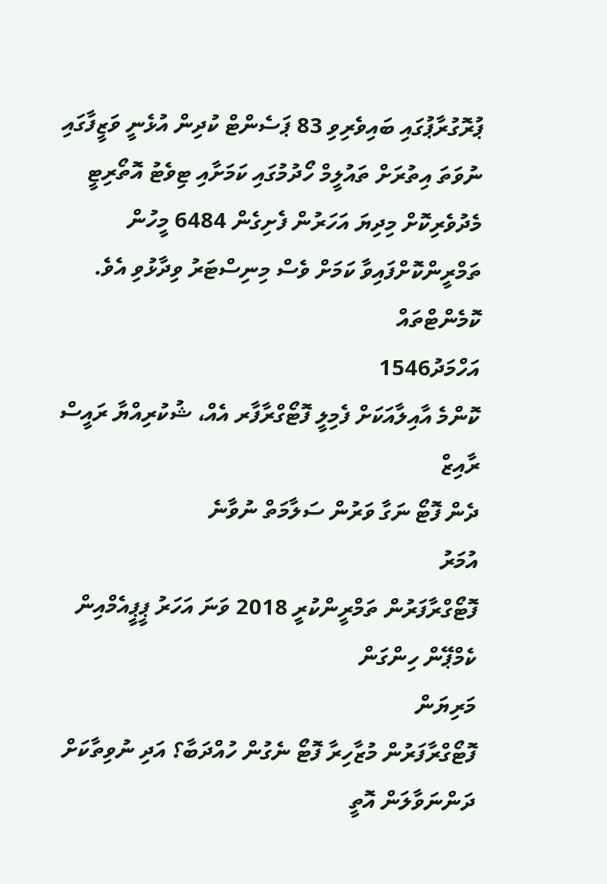ޕުރޮގުރާޕުގައި ބައިވެރިވި 83 ޕަސެންޓް ކުދިން އުޅެނީ ވަޒީފާގައި ނުވަތަ އިތުރަށް ތައުލީމް ހޯދުމުގައި ކަމަށާއި ޓިވެޓު އޮތޯރިޓީ މެދުވެރިކޮށް މިދިޔަ އަހަރުން ފެށިގެން 6484 މީހުން ތަމްރީންކޮށްފައިވާ ކަމަށް ވެސް މިނިސްޓަރު ވިދާޅުވި އެވެ.
ކޮމެންޓްތައް
އަހްމަދު1546
ކޮންމެ އާއިލާއަކަށް ފެމިލީ ފޮޓޯގްރާފާރ އެއް، ޝުކުރިއްޔާ ރައީސް
ރާއިޒް
ދެން ފޮޓޯ ނަގާ ވަރުން ސަލާމަތް ނުވާނެ
އުމަރު
ފޮޓޯގްރާފަރުން ތަމްރީންކުރީ 2018 ވަނަ އަހަރު ޕީޕީއެމްއިން ކެމްޕޭން ހިންގަން
މަރިޔަން
ފޮޓޯގްރާފަރުން މުޒާހިރާ ފޮޓޯ ނެގުން ހުއްދަބާ؟ އަދި ނުވިތާކަށް ދަންނަވާލަން އޮތީ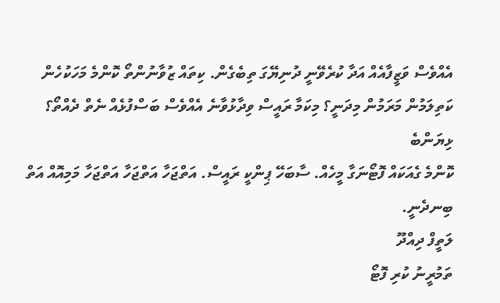އެއްވެސް ވަޒީފާއެއް އަދާ ކުރެވޭނީ ދުނިޔޭގަ ތިބެގެން. ކިތައް ޒުވާނުންތޯ ކޮންމެ މަހަކުހެން ކަތިލަމުން މަރަމުން މިދަނީ؟ މިކަމާ ރައީސް ވިދާޅުވާނެ އެއްވެސް ބަސްފުޅެއް ނެތް ދެއްތޯ؟
ޅިޔަންބެ
ކޮންމެ ގެއަކައް ފޮޓޯނަގާ މީހެއް. ސާބަހޭ ޕިންކީ ރައީސް. އަތްޖަހާ އަތްޖަހާ އަތްޖަހާ މަމިއޮއް އަތް ބިނދެނީ.
ލަތީފް ދިއްދޫ
ތަމުރީނު ކުރި ފޮޓޯ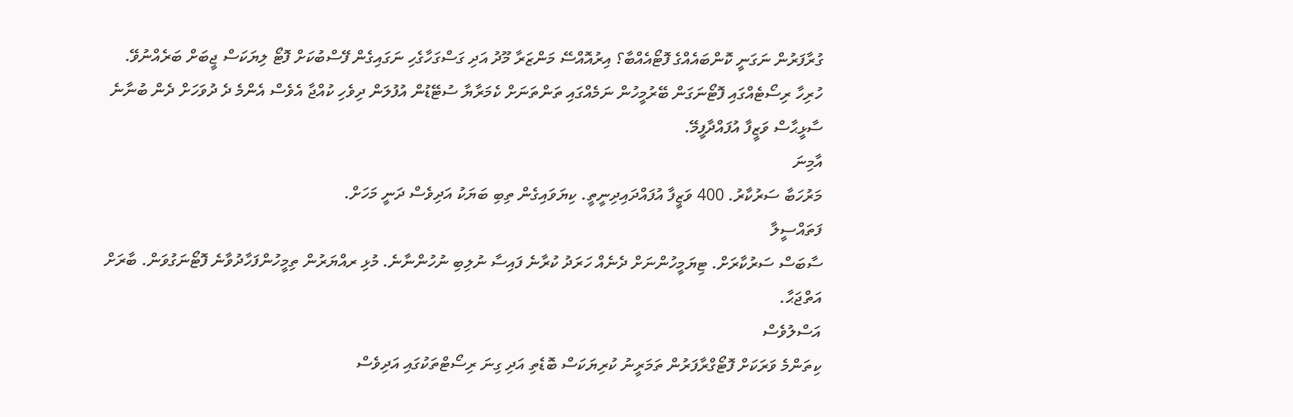ގުރާފަރުން ނަގަނީ ކޮންބައެއްގެ ފޮޓޯއެއްބާ؟ އިރުއޮއްސޭ މަންޒަރާ މޫދު އަދި ގަސްގަހާގެހި ނަގައިގެން ފޭސްބުކަށް ފޮޓޯ ލިޔަކަސް ޖީބަށް ބަރެއްނުވޭ. ހުރިހާ ރިސޯޓެއްގައި ފޮޓޯނަގަން ބޭރުމީހުން ނަމެއްގައި ތަންތަނަށް ކެމަރާޔާ ސުޓޭޑުން އުފުލަން ދިވެހި ކުއްޖާ އެވެސް އެންމެ ދެ ދުވަހަށް ދެން ބުނާނެ ސާޅީޙާސް ވަޒީފާ އުފައްދާފީމޭ.
އާމިނަ
މަރުހަބާ ސަރުކާރު. 400 ވަޒީފާ އުފައްދައިދިނީތީ. ކިޔަވައިގެން ތިބި ބަޔަކު އަދިވެސް ދަނީ މަހަށް.
ފަތައްސީލާ
ސާބަސް ސަރުކާރަށް. ޓިޔަމީހުންނަށް ދެނެއް ހަރަދު ކުރާނެ ފައިސާ ނުލިބި ނުހުންނާނެ. މުޅި ރއްޔަރުން ތިމީހުންފަހާދުވާނެ ފޮޓޯނަގުވަން. ބާރަށް އަތްޖަޙާ.
އަސްލުވެސް
ކިތަންމެ ވަރަކަށް ފޮޓޯގްރާފަރުން ތަމަރީނު ކުރިޔަކަސް ބޮޑެތި އަދި ގިނަ ރިސޯޓްތަކުގައި އަދިވެސް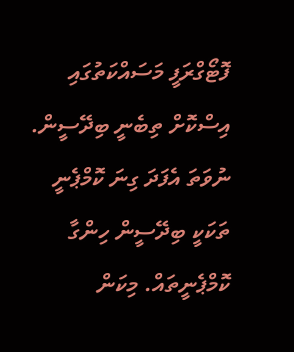ފޮޓޯގްރަފީ މަސައްކަތުގައި އިސްކޮށް ތިބެނީ ބިދޭސީން. ނުވަތަ އެފަދަ ގިނަ ކޮމްޕެނީ ތަކަކީ ބިދޭސީން ހިންގާ ކޮމްޕެނީތައް. މިކަން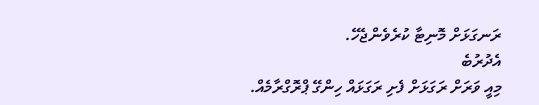ރަނގަޅަށް މޮނިޓާ ކުރެވެންޖެހޭ.
އެދުރުބެ
މިއީ ވަރަށް ރަގަޅަށް ފެށި ރަގަޅައް ހިންގޭ ޕްރޮގްރާމެއް.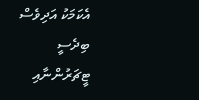އެކަމަކު އަދިވެސް ބިދެސީ ޓީޗަރުންނާއި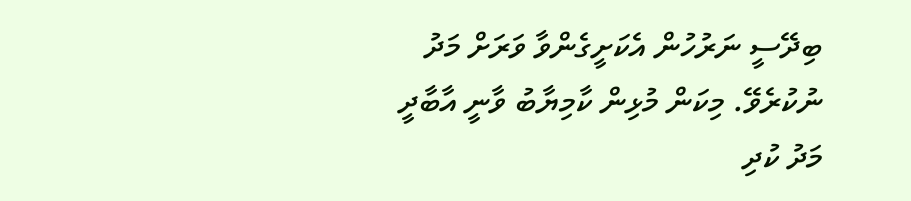ބިދޭސީ ނަރުހުން އެކަށީގެންވާ ވަރަށް މަދު ނުކުރެވޭ. މިކަން މުޅިން ކާމިޔާބު ވާނީ އާބާދީ މަދު ކުދި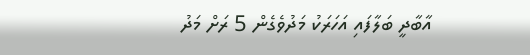އާބާދީ ބަލާފައި އަހަރަކު މަދުވެގެން 5 ރަށް މަދު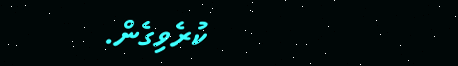ކުރެވިގެން.